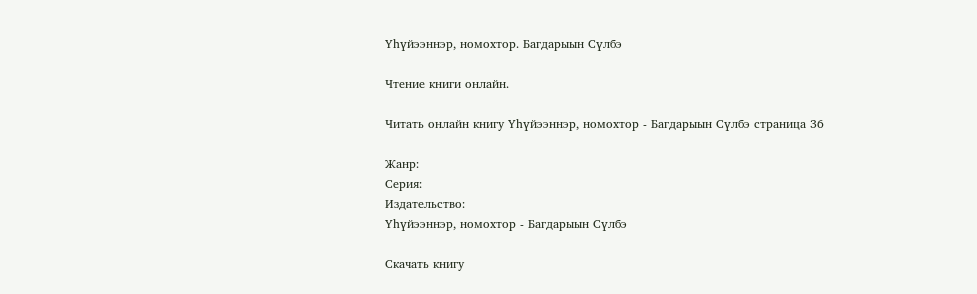Үһүйээннэр, номохтор. Багдарыын Сүлбэ

Чтение книги онлайн.

Читать онлайн книгу Үһүйээннэр, номохтор - Багдарыын Сүлбэ страница 36

Жанр:
Серия:
Издательство:
Үһүйээннэр, номохтор - Багдарыын Сүлбэ

Скачать книгу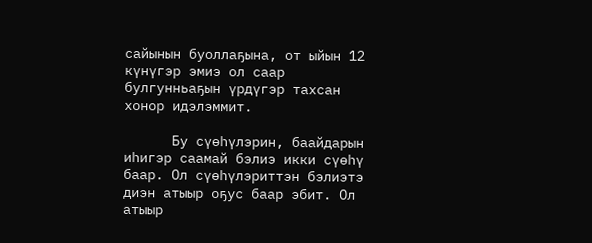сайынын буоллаҕына, от ыйын 12 күнүгэр эмиэ ол саар булгунньаҕын үрдүгэр тахсан хонор идэлэммит.

      Бу сүөһүлэрин, баайдарын иһигэр саамай бэлиэ икки сүөһү баар. Ол сүөһүлэриттэн бэлиэтэ диэн атыыр оҕус баар эбит. Ол атыыр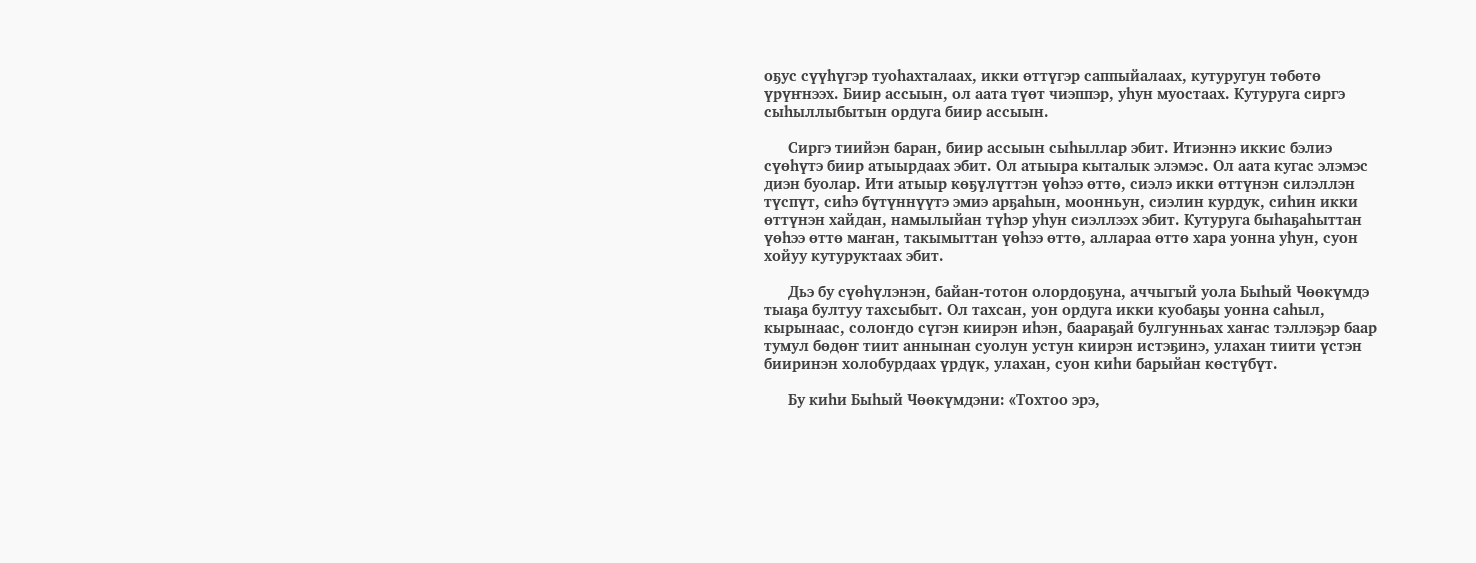оҕус сүүһүгэр туоһахталаах, икки өттүгэр саппыйалаах, кутуругун төбөтө үрүҥнээх. Биир ассыын, ол аата түөт чиэппэр, уһун муостаах. Кутуруга сиргэ сыһыллыбытын ордуга биир ассыын.

      Сиргэ тиийэн баран, биир ассыын сыһыллар эбит. Итиэннэ иккис бэлиэ сүөһүтэ биир атыырдаах эбит. Ол атыыра кыталык элэмэс. Ол аата кугас элэмэс диэн буолар. Ити атыыр көҕүлүттэн үөһээ өттө, сиэлэ икки өттүнэн силэллэн түспүт, сиһэ бүтүннүүтэ эмиэ арҕаһын, моонньун, сиэлин курдук, сиһин икки өттүнэн хайдан, намылыйан түһэр уһун сиэллээх эбит. Кутуруга быһаҕаһыттан үөһээ өттө маҥан, такымыттан үөһээ өттө, аллараа өттө хара уонна уһун, суон хойуу кутуруктаах эбит.

      Дьэ бу сүөһүлэнэн, байан-тотон олордоҕуна, аччыгый уола Быһый Чөөкүмдэ тыаҕа бултуу тахсыбыт. Ол тахсан, уон ордуга икки куобаҕы уонна саһыл, кырынаас, солоҥдо сүгэн киирэн иһэн, баараҕай булгунньах хаҥас тэллэҕэр баар тумул бөдөҥ тиит аннынан суолун устун киирэн истэҕинэ, улахан тиити үстэн бииринэн холобурдаах үрдүк, улахан, суон киһи барыйан көстүбүт.

      Бу киһи Быһый Чөөкүмдэни: «Тохтоо эрэ,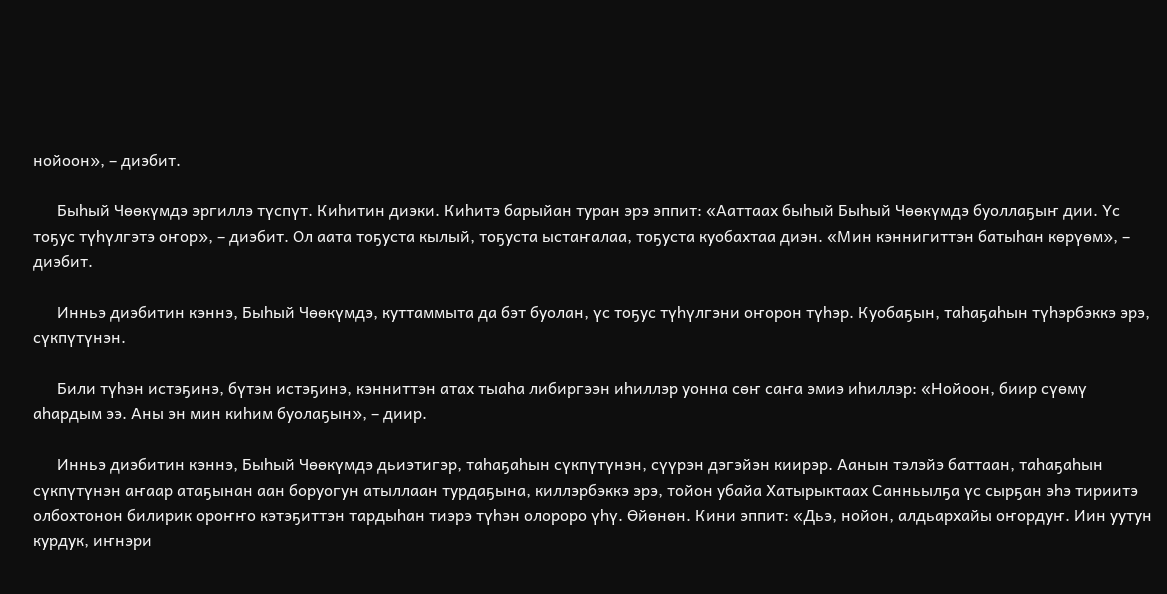нойоон», – диэбит.

      Быһый Чөөкүмдэ эргиллэ түспүт. Киһитин диэки. Киһитэ барыйан туран эрэ эппит: «Ааттаах быһый Быһый Чөөкүмдэ буоллаҕыҥ дии. Үс тоҕус түһүлгэтэ оҥор», – диэбит. Ол аата тоҕуста кылый, тоҕуста ыстаҥалаа, тоҕуста куобахтаа диэн. «Мин кэннигиттэн батыһан көрүөм», – диэбит.

      Инньэ диэбитин кэннэ, Быһый Чөөкүмдэ, куттаммыта да бэт буолан, үс тоҕус түһүлгэни оҥорон түһэр. Куобаҕын, таһаҕаһын түһэрбэккэ эрэ, сүкпүтүнэн.

      Били түһэн истэҕинэ, бүтэн истэҕинэ, кэнниттэн атах тыаһа либиргээн иһиллэр уонна сөҥ саҥа эмиэ иһиллэр: «Нойоон, биир сүөмү аһардым ээ. Аны эн мин киһим буолаҕын», – диир.

      Инньэ диэбитин кэннэ, Быһый Чөөкүмдэ дьиэтигэр, таһаҕаһын сүкпүтүнэн, сүүрэн дэгэйэн киирэр. Аанын тэлэйэ баттаан, таһаҕаһын сүкпүтүнэн аҥаар атаҕынан аан боруогун атыллаан турдаҕына, киллэрбэккэ эрэ, тойон убайа Хатырыктаах Санньылҕа үс сырҕан эһэ тириитэ олбохтонон билирик ороҥҥо кэтэҕиттэн тардыһан тиэрэ түһэн олороро үһү. Өйөнөн. Кини эппит: «Дьэ, нойон, алдьархайы оҥордуҥ. Иин уутун курдук, иҥнэри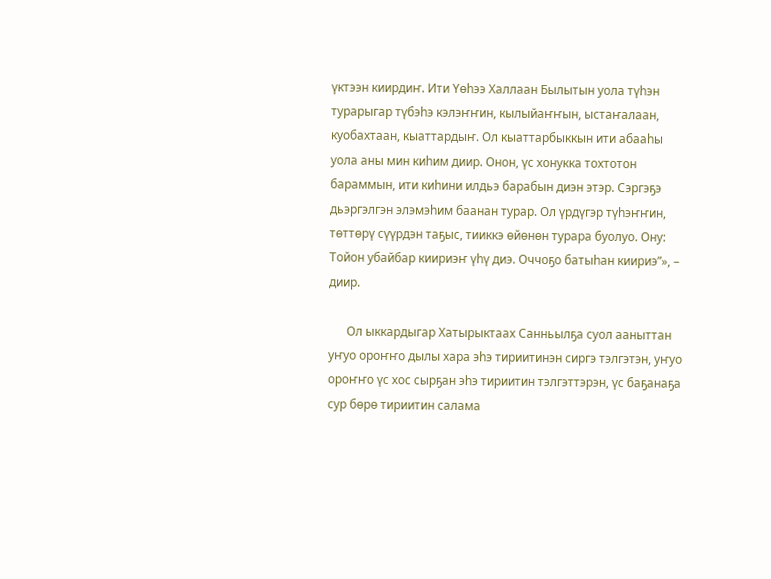үктээн киирдиҥ. Ити Үөһээ Халлаан Былытын уола түһэн турарыгар түбэһэ кэлэҥҥин, кылыйаҥҥын, ыстаҥалаан, куобахтаан, кыаттардыҥ. Ол кыаттарбыккын ити абааһы уола аны мин киһим диир. Онон, үс хонукка тохтотон бараммын, ити киһини илдьэ барабын диэн этэр. Сэргэҕэ дьэргэлгэн элэмэһим баанан турар. Ол үрдүгэр түһэҥҥин, төттөрү сүүрдэн таҕыс, тииккэ өйөнөн турара буолуо. Ону: Тойон убайбар киириэҥ үһү диэ. Оччоҕо батыһан киириэ”», – диир.

      Ол ыккардыгар Хатырыктаах Санньылҕа суол ааныттан уҥуо ороҥҥо дылы хара эһэ тириитинэн сиргэ тэлгэтэн, уҥуо ороҥҥо үс хос сырҕан эһэ тириитин тэлгэттэрэн, үс баҕанаҕа сур бөрө тириитин салама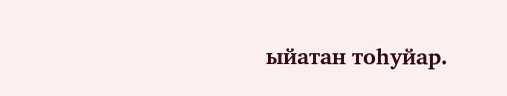ыйатан тоһуйар.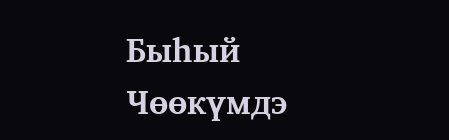Быһый Чөөкүмдэ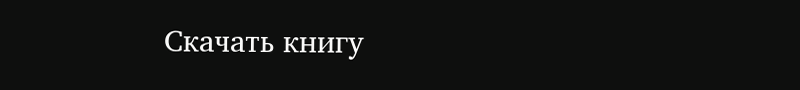Скачать книгу